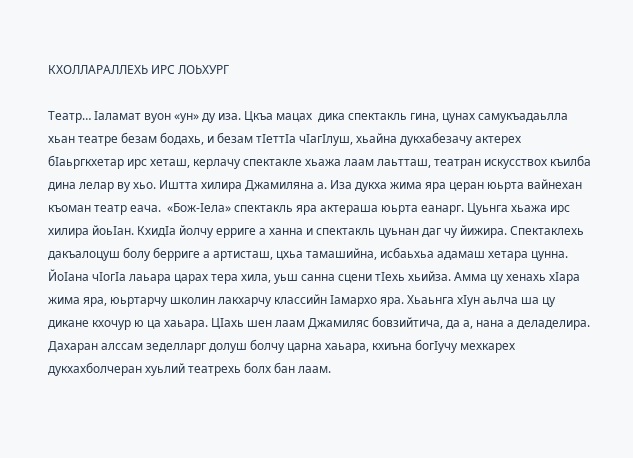КХОЛЛАРАЛЛЕХЬ ИРС ЛОЬХУРГ

Театр… Iаламат вуон «ун» ду иза. Цкъа мацах  дика спектакль гина, цунах самукъадаьлла хьан театре безам бодахь, и безам тIеттIа чIагIлуш, хьайна дукхабезачу актерех бIаьргкхетар ирс хеташ, керлачу спектакле хьажа лаам лаьтташ, театран искусствох къилба дина лелар ву хьо. Иштта хилира Джамиляна а. Иза дукха жима яра церан юьрта вайнехан къоман театр еача.  «Бож-Iела» спектакль яра актераша юьрта еанарг. Цуьнга хьажа ирс хилира йоьIан. КхидIа йолчу ерриге а ханна и спектакль цуьнан даг чу йижира. Спектаклехь дакъалоцуш болу берриге а артисташ, цхьа тамашийна, исбаьхьа адамаш хетара цунна. ЙоIана чIогIа лаьара царах тера хила, уьш санна сцени тIехь хьийза. Амма цу хенахь хIара жима яра, юьртарчу школин лакхарчу классийн Iамархо яра. Хьаьнга хIун аьлча ша цу дикане кхочур ю ца хаьара. ЦIахь шен лаам Джамиляс бовзийтича, да а, нана а деладелира.
Дахаран алссам зеделларг долуш болчу царна хаьара, кхиъна богIучу мехкарех дукхахболчеран хуьлий театрехь болх бан лаам.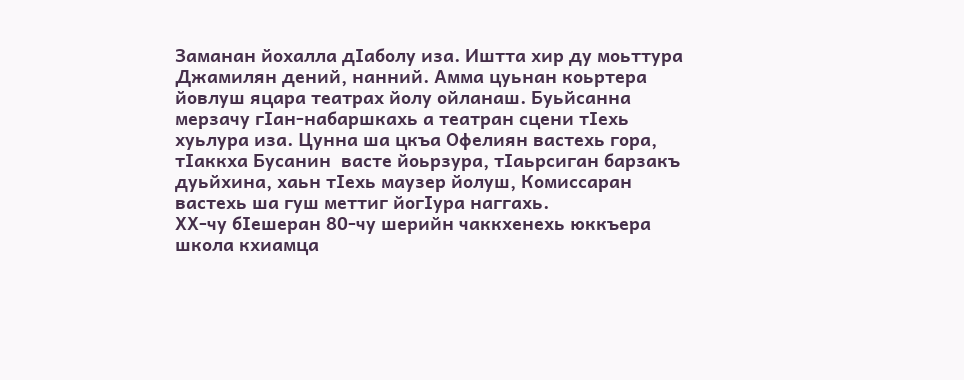Заманан йохалла дIаболу иза. Иштта хир ду моьттура Джамилян дений, нанний. Амма цуьнан коьртера йовлуш яцара театрах йолу ойланаш. Буьйсанна мерзачу гIан-набаршкахь а театран сцени тIехь хуьлура иза. Цунна ша цкъа Офелиян вастехь гора, тIаккха Бусанин  васте йоьрзура, тIаьрсиган барзакъ дуьйхина, хаьн тIехь маузер йолуш, Комиссаран вастехь ша гуш меттиг йогIура наггахь.
ХХ-чу бIешеран 80-чу шерийн чаккхенехь юккъера школа кхиамца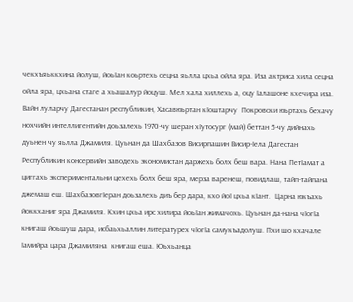чекхъяьккхина йолуш, йоьIан коьртехь сецна яьлла цхьа ойла яра. Иза актриса хила сецна ойла яра, цхьана стаге а хьашалур йоцуш. Мел хала хиллехь а, оцу Iалашоне кхечира иза.
Вайн луларчу Дагестанан республикин, Хасавюьртан кIоштарчу  Покровски юьртахь бехачу нохчийн интеллигентийн доьзалехь 1970-чу шеран хIутосург (май) беттан 5-чу дийнахь дуьнен чу яьлла Джамиля. Цуьнан да Шахбазов Висирпашин Висир-Iела Дагестан Республикин консервийн заводехь экономистан даржехь болх беш вара. Нана ПетIамат а циггахь экспериментальни цехехь болх беш яра, мерза варенеш, повидлаш, тайп-тайпана джемаш еш. ШахбазовгIеран доьзалехь диъ бер дара, кхо йоI цхьа кIант.  Царна юкъахь йоккханиг яра Джамиля. Кхин цхьа ирс хилира йоьIан жимачохь. Цуьнан да-нана чIогIа книгаш йоьшуш дара, исбаьхьаллин литературех чIогIа самукъадолуш. Пхи шо кхачале Iамийра цара Джамиляна  книгаш еша. Юьхьанца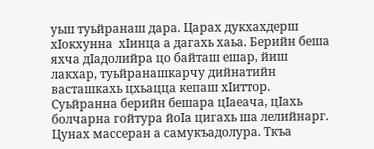уьш туьйранаш дара. Царах дукхахдерш хIокхунна  хIинца а дагахь хаьа. Берийн беша  яхча дIадолийра цо байташ ешар, йиш лакхар, туьйранашкарчу дийнатийн васташкахь цхьацца кепаш хIиттор. Суьйранна берийн бешара цIаеача, цIахь болчарна гойтура йоIа цигахь ша лелийнарг. Цунах массеран а самукъадолура. Ткъа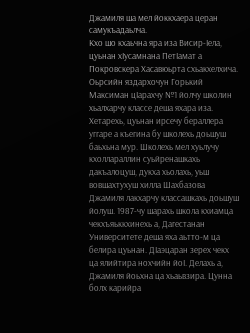Джамиля ша мел йоккхаера церан самукъадаьлча.
Кхо шо кхаьчна яра иза Висир-Iела, цуьнан хIусамнана ПетIамат а  Покровскера Хасавюьрта схьакхелхича. Оьрсийн яздархочун Горький Максиман цIарахчу №1 йолчу школин хьалхарчу классе деша яхара иза. Хетарехь, цуьнан ирсечу бераллера уггаре а къегина бу школехь доьшуш баьхьна мур. Школехь мел хуьлучу кхоллараллин суьйренашкахь дакъалоцуш, дукха хьолахь, уьш вовшахтухуш хилла Шахбазова Джамиля лакхарчу классашкахь доьшуш йолуш. 1987-чу шарахь школа кхиамца чекхъяьккхинехь а, Дагестанан Университете деша яха аьтто-м ца белира цуьнан. ДIаэцаран зерех чекх ца ялийтира нохчийн йоI. Делахь а, Джамиля йоьхна ца хьаьвзира. Цунна болх карийра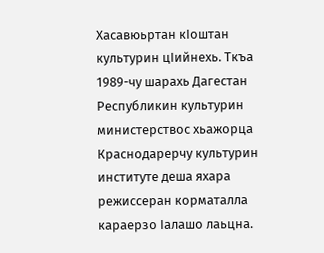Хасавюьртан кIоштан культурин цIийнехь. Ткъа 1989-чу шарахь Дагестан Республикин культурин министерствос хьажорца Краснодарерчу культурин институте деша яхара  режиссеран корматалла караерзо Iалашо лаьцна.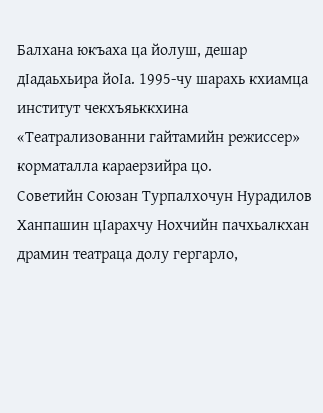Балхана юкъаха ца йолуш, дешар дIадаьхьира йоIа. 1995-чу шарахь кхиамца институт чекхъяьккхина «Театрализованни гайтамийн режиссер»  корматалла караерзийра цо.
Советийн Союзан Турпалхочун Нурадилов Ханпашин цIарахчу Нохчийн пачхьалкхан драмин театраца долу гергарло,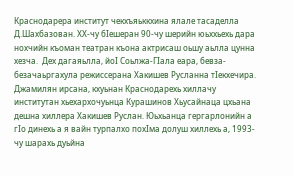Краснодарера институт чекхъяьккхина ялале тасаделла Д.Шахбазован. ХХ-чу бIешеран 90-чу шерийн юьххьехь дара нохчийн къоман театран къона актрисаш оьшу аьлла цунна хезча.  Дех дагаяьлла, йоI Соьлжа-ГIала еара, бевза-безачаьргахула режиссерана Хакишев Русланна тIекхечира. Джамилян ирсана, кхуьнан Краснодарехь хиллачу институтан хьехархочуьнца Курашинов Хьусайнаца цхьана дешна хиллера Хакишев Руслан. Юьхьанца гергарлонийн а гIо динехь а я вайн турпалхо похIма долуш хиллехь а, 1993-чу шарахь дуьйна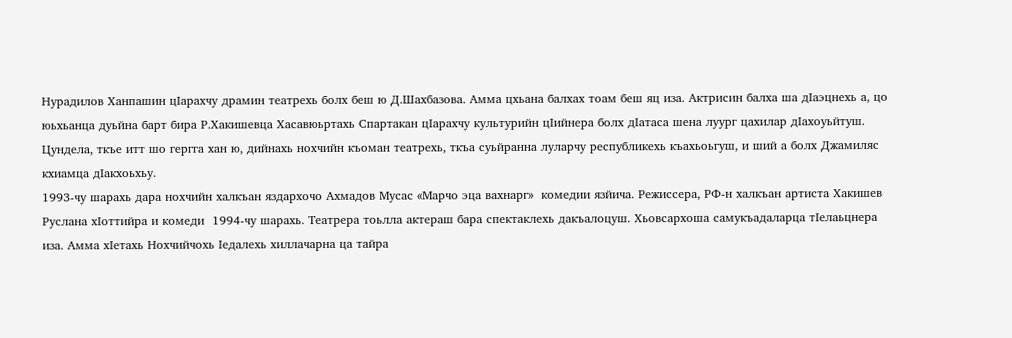Нурадилов Ханпашин цIарахчу драмин театрехь болх беш ю Д.Шахбазова. Амма цхьана балхах тоам беш яц иза. Актрисин балха ша дIаэцнехь а, цо юьхьанца дуьйна барт бира Р.Хакишевца Хасавюьртахь Спартакан цIарахчу культурийн цIийнера болх дIатаса шена луург цахилар дIахоуьйтуш. Цундела, ткъе итт шо гергга хан ю, дийнахь нохчийн къоман театрехь, ткъа суьйранна луларчу республикехь къахьоьгуш, и ший а болх Джамиляс кхиамца дIакхоьхьу.
1993-чу шарахь дара нохчийн халкъан яздархочо Ахмадов Мусас «Марчо эца вахнарг»  комедии язйича. Режиссера, РФ-н халкъан артиста Хакишев Руслана хIоттийра и комеди  1994-чу шарахь. Театрера тоьлла актераш бара спектаклехь дакъалоцуш. Хьовсархоша самукъадаларца тIелаьцнера иза. Амма хIетахь Нохчийчохь Iедалехь хиллачарна ца тайра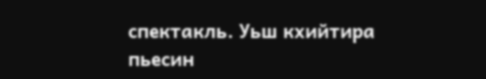спектакль. Уьш кхийтира пьесин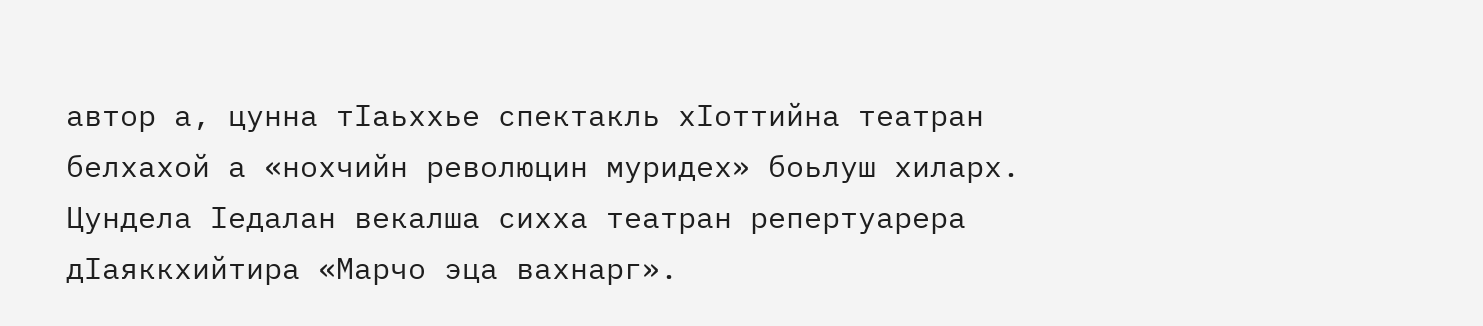автор а, цунна тIаьххье спектакль хIоттийна театран белхахой а «нохчийн революцин муридех» боьлуш хиларх. Цундела Iедалан векалша сихха театран репертуарера дIаяккхийтира «Марчо эца вахнарг».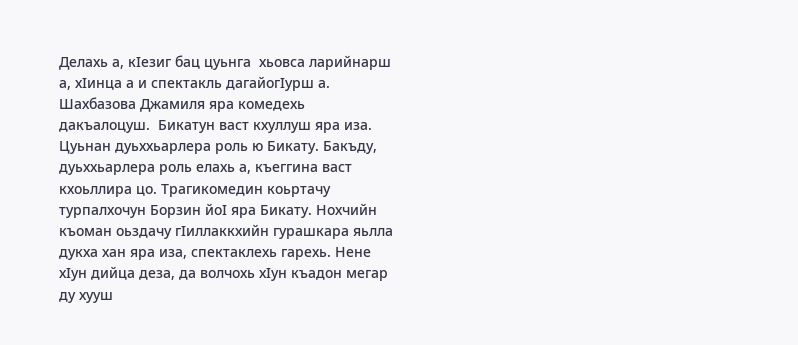Делахь а, кIезиг бац цуьнга  хьовса ларийнарш а, хIинца а и спектакль дагайогIурш а. Шахбазова Джамиля яра комедехь дакъалоцуш.  Бикатун васт кхуллуш яра иза. Цуьнан дуьххьарлера роль ю Бикату. Бакъду, дуьххьарлера роль елахь а, къеггина васт кхоьллира цо. Трагикомедин коьртачу турпалхочун Борзин йоI яра Бикату. Нохчийн къоман оьздачу гIиллаккхийн гурашкара яьлла дукха хан яра иза, спектаклехь гарехь. Нене хIун дийца деза, да волчохь хIун къадон мегар ду хууш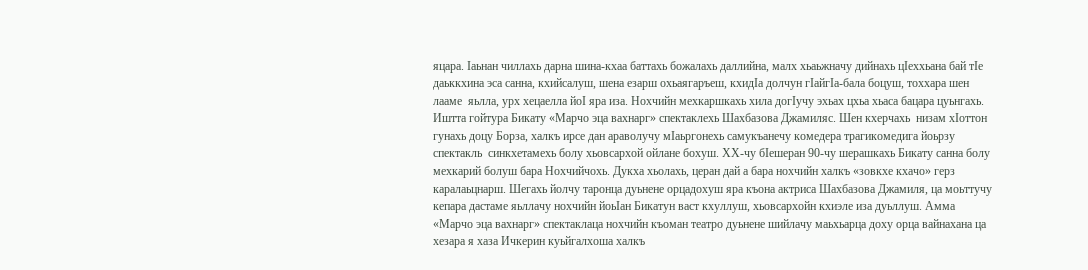яцара. Iаьнан чиллахь дарна шина-кхаа баттахь божалахь даллийна, малх хьаьжначу дийнахь цIеххьана бай тIе даьккхина эса санна, кхийсалуш, шена езарш охьаягаръеш, кхидIа долчун гIайгIа-бала боцуш, тоххара шен лааме  яьлла, урх хецаелла йоI яра иза. Нохчийн мехкаршкахь хила догIучу эхьах цхьа хьаса бацара цуьнгахь. Иштта гойтура Бикату «Марчо эца вахнарг» спектаклехь Шахбазова Джамиляс. Шен кхерчахь  низам хIоттон гунахь доцу Борза, халкъ ирсе дан араволучу мIаьргонехь самукъанечу комедера трагикомедига йоьрзу спектакль  синкхетамехь болу хьовсархой ойлане бохуш. ХХ-чу бIешеран 90-чу шерашкахь Бикату санна болу мехкарий болуш бара Нохчийчохь. Дукха хьолахь, церан дай а бара нохчийн халкъ «зовкхе кхачо» герз каралаьцнарш. Шегахь йолчу таронца дуьнене орцадохуш яра къона актриса Шахбазова Джамиля, ца моьттучу кепара дастаме яьллачу нохчийн йоьIан Бикатун васт кхуллуш, хьовсархойн кхиэле иза дуьллуш. Амма «Марчо эца вахнарг» спектаклаца нохчийн къоман театро дуьнене шийлачу маьхьарца доху орца вайнахана ца хезара я хаза Ичкерин куьйгалхоша халкъ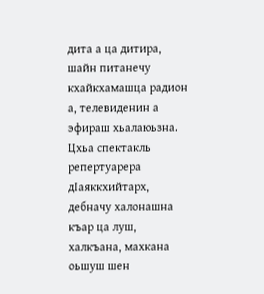дита а ца дитира, шайн питанечу кхайкхамашца радион а, телевиденин а эфираш хьалаюьзна.
Цхьа спектакль репертуарера дIаяккхийтарх, дебначу халонашна къар ца луш, халкъана, махкана оьшуш шен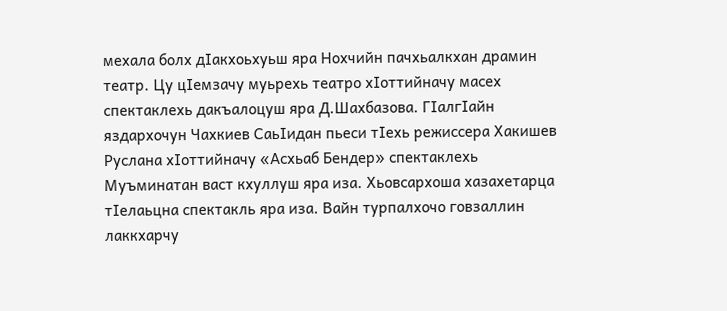мехала болх дIакхоьхуьш яра Нохчийн пачхьалкхан драмин театр. Цу цIемзачу муьрехь театро хIоттийначу масех спектаклехь дакъалоцуш яра Д.Шахбазова. ГIалгIайн яздархочун Чахкиев СаьIидан пьеси тIехь режиссера Хакишев Руслана хIоттийначу «Асхьаб Бендер» спектаклехь  Муъминатан васт кхуллуш яра иза. Хьовсархоша хазахетарца тIелаьцна спектакль яра иза. Вайн турпалхочо говзаллин лаккхарчу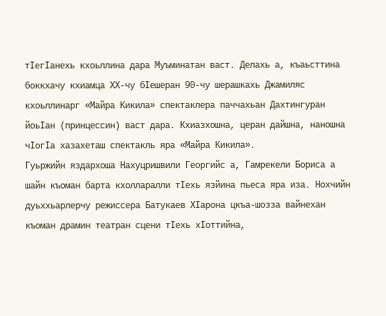тIегIанехь кхоьллина дара Муъминатан васт. Делахь а, къаьсттина боккхачу кхиамца ХХ-чу бIешеран 90-чу шерашкахь Джамиляс кхоьллинарг «Майра Кикила» спектаклера паччахьан Дахтингуран йоьIан (принцессин) васт дара. Кхиазхошна, церан дайшна, наношна чIогIа хазахеташ спектакль яра «Майра Кикила».
Гуьржийн яздархоша Нахуцришвили Георгийс а, Гамрекели Бориса а шайн къоман барта кхолларалли тIехь язйина пьеса яра иза. Нохчийн дуьххьарлерчу режиссера Батукаев ХIарона цкъа-шозза вайнехан къоман драмин театран сцени тIехь хIоттийна,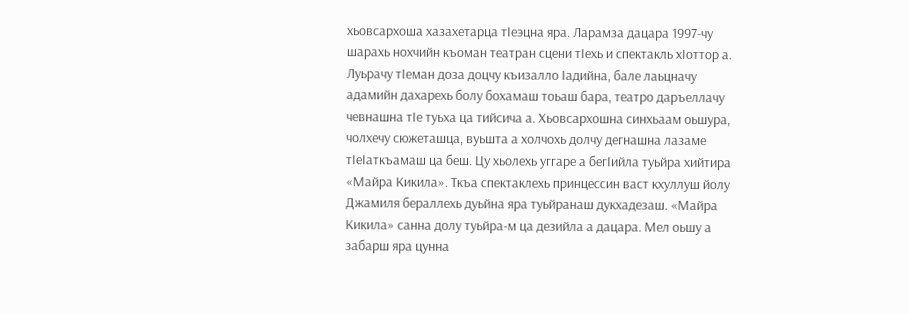хьовсархоша хазахетарца тIеэцна яра. Ларамза дацара 1997-чу шарахь нохчийн къоман театран сцени тIехь и спектакль хIоттор а. Луьрачу тIеман доза доцчу къизалло Iадийна, бале лаьцначу адамийн дахарехь болу бохамаш тоьаш бара, театро даръеллачу чевнашна тIе туьха ца тийсича а. Хьовсархошна синхьаам оьшура, чолхечу сюжеташца, вуьшта а холчохь долчу дегнашна лазаме тIеIаткъамаш ца беш. Цу хьолехь уггаре а бегIийла туьйра хийтира «Майра Кикила». Ткъа спектаклехь принцессин васт кхуллуш йолу Джамиля бераллехь дуьйна яра туьйранаш дукхадезаш. «Майра Кикила» санна долу туьйра-м ца дезийла а дацара. Мел оьшу а забарш яра цунна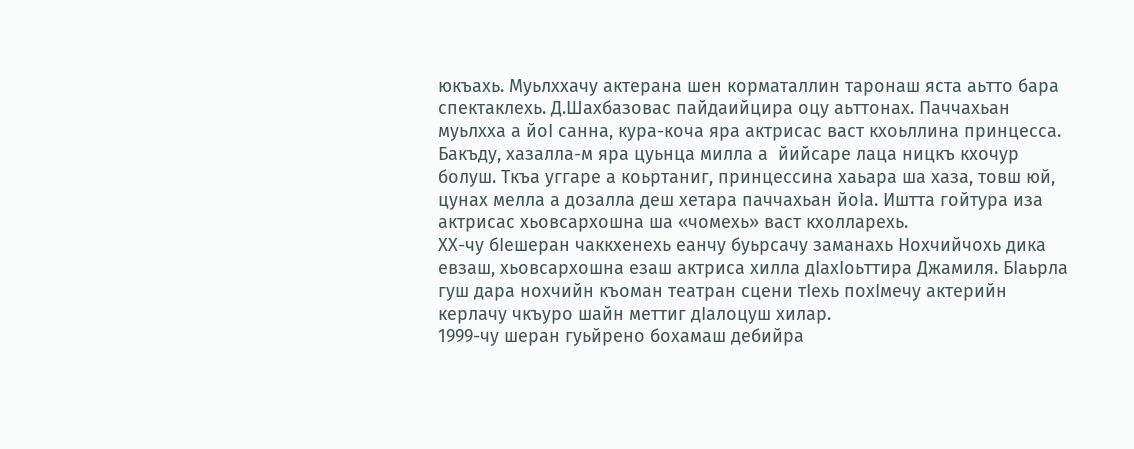юкъахь. Муьлххачу актерана шен корматаллин таронаш яста аьтто бара спектаклехь. Д.Шахбазовас пайдаийцира оцу аьттонах. Паччахьан муьлхха а йоI санна, кура-коча яра актрисас васт кхоьллина принцесса. Бакъду, хазалла-м яра цуьнца милла а  йийсаре лаца ницкъ кхочур болуш. Ткъа уггаре а коьртаниг, принцессина хаьара ша хаза, товш юй, цунах мелла а дозалла деш хетара паччахьан йоIа. Иштта гойтура иза актрисас хьовсархошна ша «чомехь» васт кхолларехь.
ХХ-чу бIешеран чаккхенехь еанчу буьрсачу заманахь Нохчийчохь дика евзаш, хьовсархошна езаш актриса хилла дIахIоьттира Джамиля. БIаьрла гуш дара нохчийн къоман театран сцени тIехь похIмечу актерийн керлачу чкъуро шайн меттиг дIалоцуш хилар.
1999-чу шеран гуьйрено бохамаш дебийра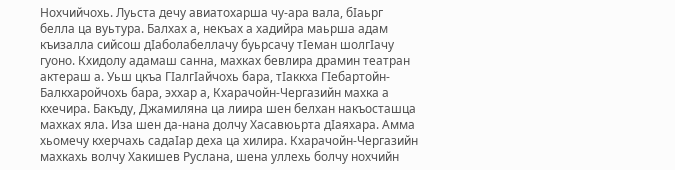Нохчийчохь. Луьста дечу авиатохарша чу-ара вала, бIаьрг белла ца вуьтура. Балхах а, некъах а хадийра маьрша адам къизалла сийсош дIаболабеллачу буьрсачу тIеман шолгIачу гуоно. Кхидолу адамаш санна, махках бевлира драмин театран актераш а. Уьш цкъа ГIалгIайчохь бара, тIаккха ГIебартойн-Балкхаройчохь бара, эххар а, Кхарачойн-Чергазийн махка а кхечира. Бакъду, Джамиляна ца лиира шен белхан накъосташца махках яла. Иза шен да-нана долчу Хасавюьрта дIаяхара. Амма хьомечу кхерчахь садаIар деха ца хилира. Кхарачойн-Чергазийн махкахь волчу Хакишев Руслана, шена уллехь болчу нохчийн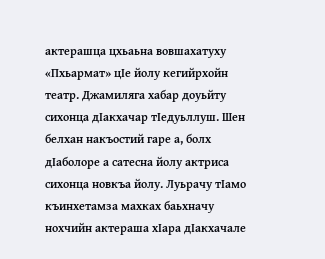актерашца цхьаьна вовшахатуху «Пхьармат» цIе йолу кегийрхойн театр. Джамиляга хабар доуьйту сихонца дIакхачар тIедуьллуш. Шен белхан накъостий гаре а, болх дIаболоре а сатесна йолу актриса сихонца новкъа йолу. Луьрачу тIамо къинхетамза махках баьхначу нохчийн актераша хIара дIакхачале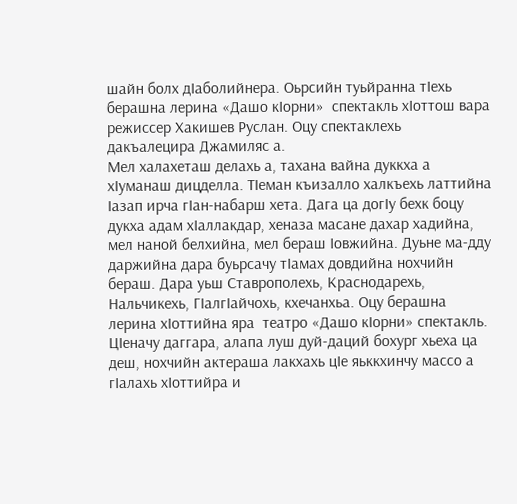шайн болх дIаболийнера. Оьрсийн туьйранна тIехь берашна лерина «Дашо кIорни»  спектакль хIоттош вара режиссер Хакишев Руслан. Оцу спектаклехь дакъалецира Джамиляс а.
Мел халахеташ делахь а, тахана вайна дуккха а хIуманаш дицделла. ТIеман къизалло халкъехь латтийна Iазап ирча гIан-набарш хета. Дага ца догIу бехк боцу дукха адам хIаллакдар, хеназа масане дахар хадийна, мел наной белхийна, мел бераш Iовжийна. Дуьне ма-дду даржийна дара буьрсачу тIамах довдийна нохчийн бераш. Дара уьш Ставрополехь, Краснодарехь, Нальчикехь, ГIалгIайчохь, кхечанхьа. Оцу берашна лерина хIоттийна яра  театро «Дашо кIорни» спектакль. ЦIеначу даггара, алапа луш дуй-даций бохург хьеха ца деш, нохчийн актераша лакхахь цIе яьккхинчу массо а гIалахь хIоттийра и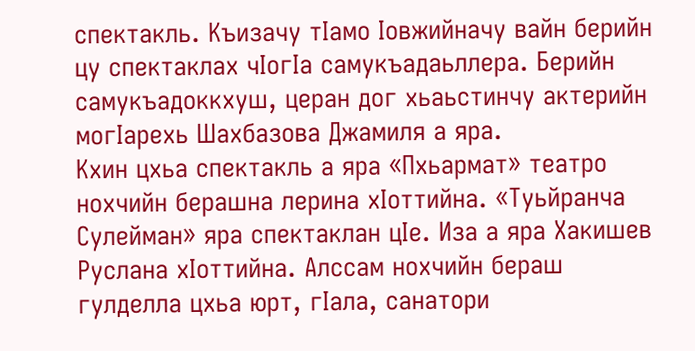спектакль. Къизачу тIамо Iовжийначу вайн берийн цу спектаклах чIогIа самукъадаьллера. Берийн самукъадоккхуш, церан дог хьаьстинчу актерийн могIарехь Шахбазова Джамиля а яра.
Кхин цхьа спектакль а яра «Пхьармат» театро нохчийн берашна лерина хIоттийна. «Туьйранча Сулейман» яра спектаклан цIе. Иза а яра Хакишев Руслана хIоттийна. Алссам нохчийн бераш гулделла цхьа юрт, гIала, санатори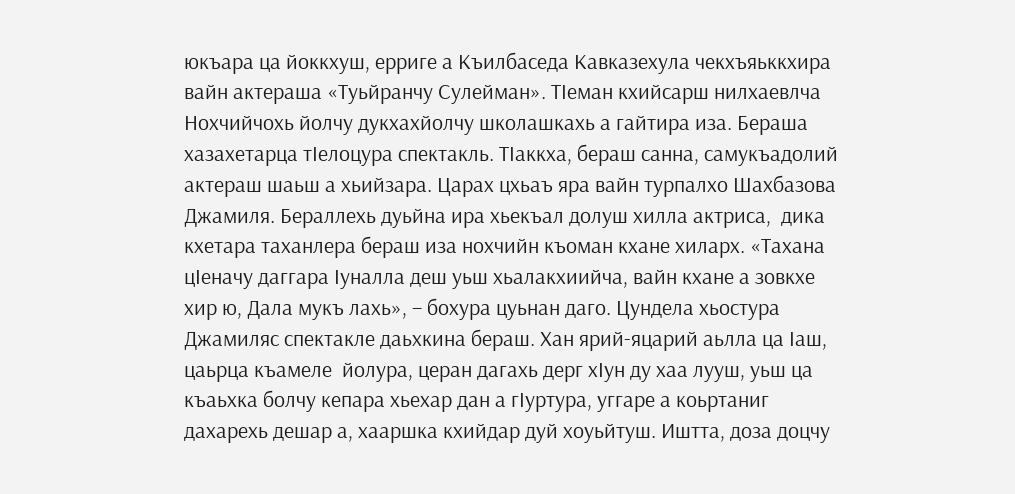юкъара ца йоккхуш, ерриге а Къилбаседа Кавказехула чекхъяьккхира вайн актераша «Туьйранчу Сулейман». ТIеман кхийсарш нилхаевлча Нохчийчохь йолчу дукхахйолчу школашкахь а гайтира иза. Бераша хазахетарца тIелоцура спектакль. ТIаккха, бераш санна, самукъадолий актераш шаьш а хьийзара. Царах цхьаъ яра вайн турпалхо Шахбазова Джамиля. Бераллехь дуьйна ира хьекъал долуш хилла актриса,  дика кхетара таханлера бераш иза нохчийн къоман кхане хиларх. «Тахана цIеначу даггара Iуналла деш уьш хьалакхиийча, вайн кхане а зовкхе хир ю, Дала мукъ лахь», – бохура цуьнан даго. Цундела хьостура Джамиляс спектакле даьхкина бераш. Хан ярий-яцарий аьлла ца Iаш, цаьрца къамеле  йолура, церан дагахь дерг хIун ду хаа лууш, уьш ца къаьхка болчу кепара хьехар дан а гIуртура, уггаре а коьртаниг дахарехь дешар а, хааршка кхийдар дуй хоуьйтуш. Иштта, доза доцчу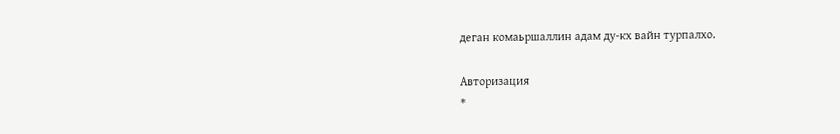деган комаьршаллин адам ду-кх вайн турпалхо.

Авторизация
*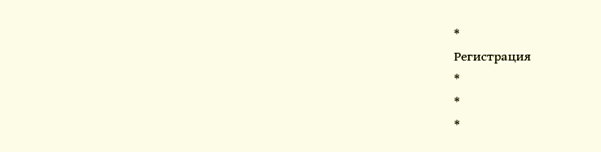*
Регистрация
*
*
*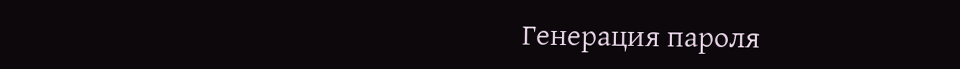Генерация пароля